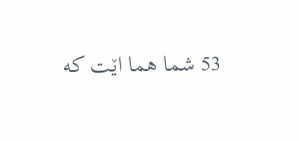53 شما هما اێت که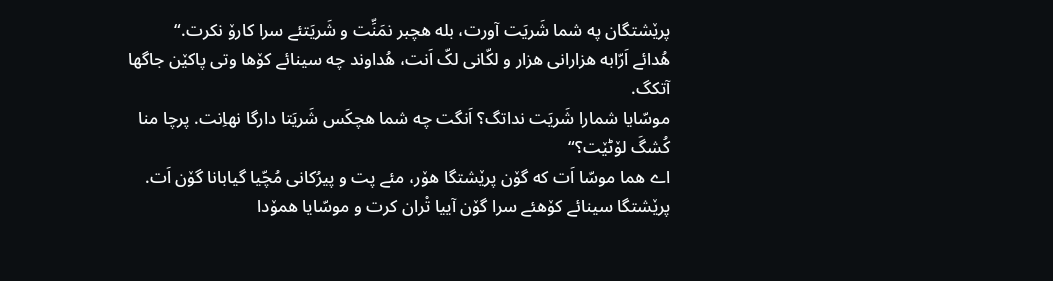پرێشتگان په شما شَریَت آورت، بله هچبر نمَنِّت و شَریَتئے سرا کارۆ نکرت.“
هُدائے اَرّابه هزارانی هزار و لکّانی لکّ اَنت، هُداوند چه سینائے کۆها وتی پاکێن جاگها آتکگ.
موسّایا شمارا شَریَت نداتگ؟ اَنگت چه شما هچکَس شَریَتا دارگا نهاِنت. پرچا منا کُشگَ لۆٹێت؟“
اے هما موسّا اَت که گۆن پرێشتگا هۆر، مئے پت و پیرُکانی مُچّیا گیابانا گۆن اَت. پرێشتگا سینائے کۆهئے سرا گۆن آییا تْران کرت و موسّایا همۆدا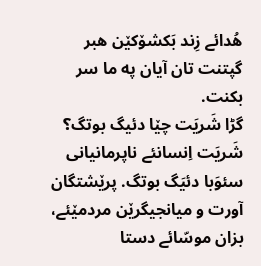هُدائے زِند بَکشۆکێن هبر گپتنت تان آیان په ما سر بکنت.
گڑا شَریَت چێا دئیگ بوتگ؟ شَریَت اِنسانئے ناپرمانیانی سئوَبا دئیَگ بوتگ. پرێشتگان آورت و میانجیگرێن مردمێئے، بزان موسّائے دستا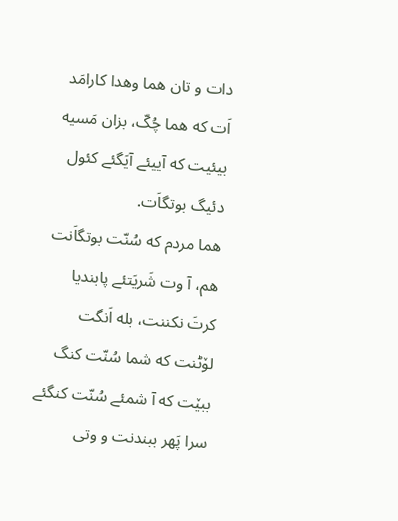دات و تان هما وهدا کارامَد اَت که هما چُکّ، بزان مَسیه بیئیت که آییئے آیَگئے کئول دئیگ بوتگاَت.
هما مردم که سُنّت بوتگاَنت هم، آ وت شَریَتئے پابندیا کرتَ نکننت، بله اَنگت لۆٹنت که شما سُنّت کنگ ببێت که آ شمئے سُنّت کنگئے سرا پَهر ببندنت و وتی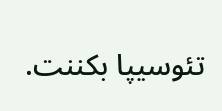تئوسیپا بکننت.